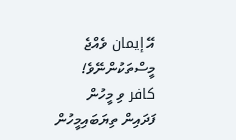އޭ إيمان ވެއްޖެ މީސްތަކުންނޭވެ! كافر ވި މީހުން ފަދައިން ތިޔަބައިމީހުން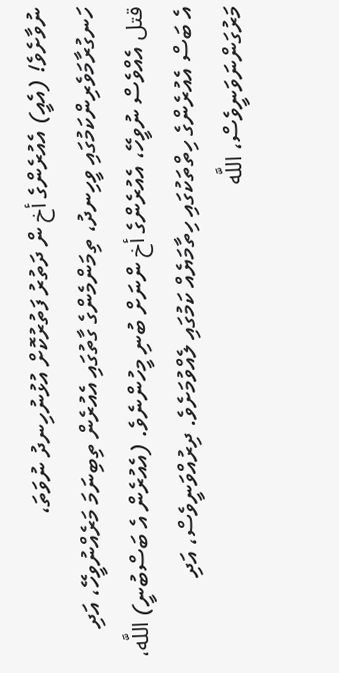ނުވާށެވެ! (އެއީ) އެއުރެންގެ أخ ން ދަތުރު ފަތުރުކޮށް އުޅުނުހިނދު ނުވަތަ، ހަނގުރާމަވެރިންކަމުގައި ވީހިނދު، ތިމަންމެންގެ ގާތުގައި އެއުރެން ތިބިނަމަ މަރެއްނުވީހޭ، އަދި قتل އެއްވެސް ނުވީހޭ، އެއުރެންގެ أخ ންނަށް ބުނި މީހުންނެވެ. (އެއުރެން އެ ބަސްބުނީ) اللَّه، އެ ބަސް އެއުރެންގެ ހިތްތަކުގައި ހިތާމަޔެއް ކަމުގައި ލެއްވުމަށެވެ. ދިރުއްވަނީވެސް، އަދި މަރުގަންނަވަނީވެސް، اللَّه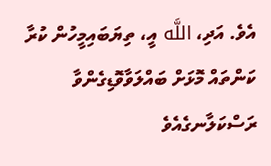އެވެ. އަދި، اللَّه އީ، ތިޔަބައިމީހުން ކުރާ ކަންތައް މޮޅަށް ބައްލަވާވޮޑިގެންވާ ރަސްކަލާނގެއެވެ